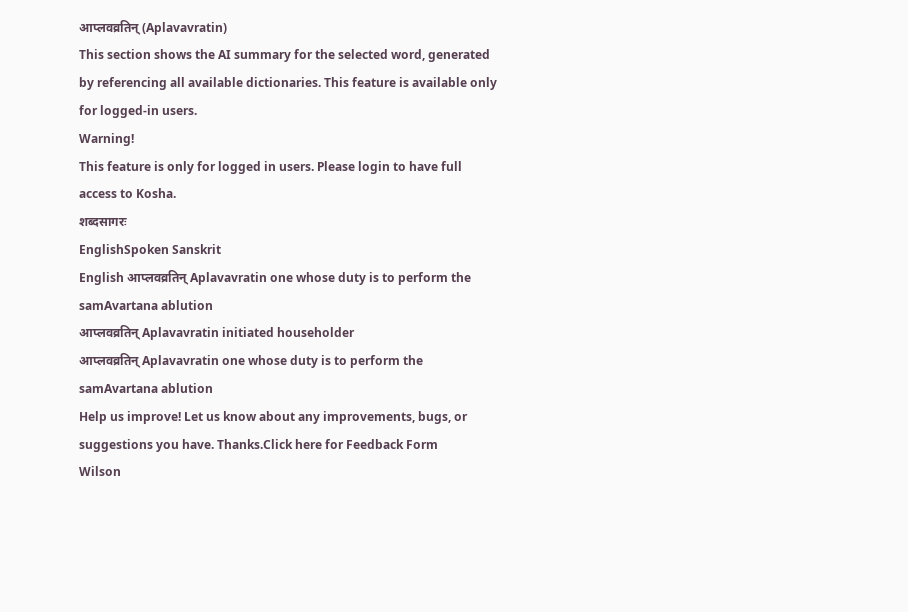आप्लवव्रतिन् (Aplavavratin)
This section shows the AI summary for the selected word, generated by referencing all available dictionaries. This feature is available only for logged-in users.
Warning!
This feature is only for logged in users. Please login to have full access to Kosha.
शब्दसागरः
EnglishSpoken Sanskrit
English आप्लवव्रतिन् Aplavavratin one whose duty is to perform the samAvartana ablution
आप्लवव्रतिन् Aplavavratin initiated householder
आप्लवव्रतिन् Aplavavratin one whose duty is to perform the samAvartana ablution
Help us improve! Let us know about any improvements, bugs, or suggestions you have. Thanks.Click here for Feedback Form
Wilson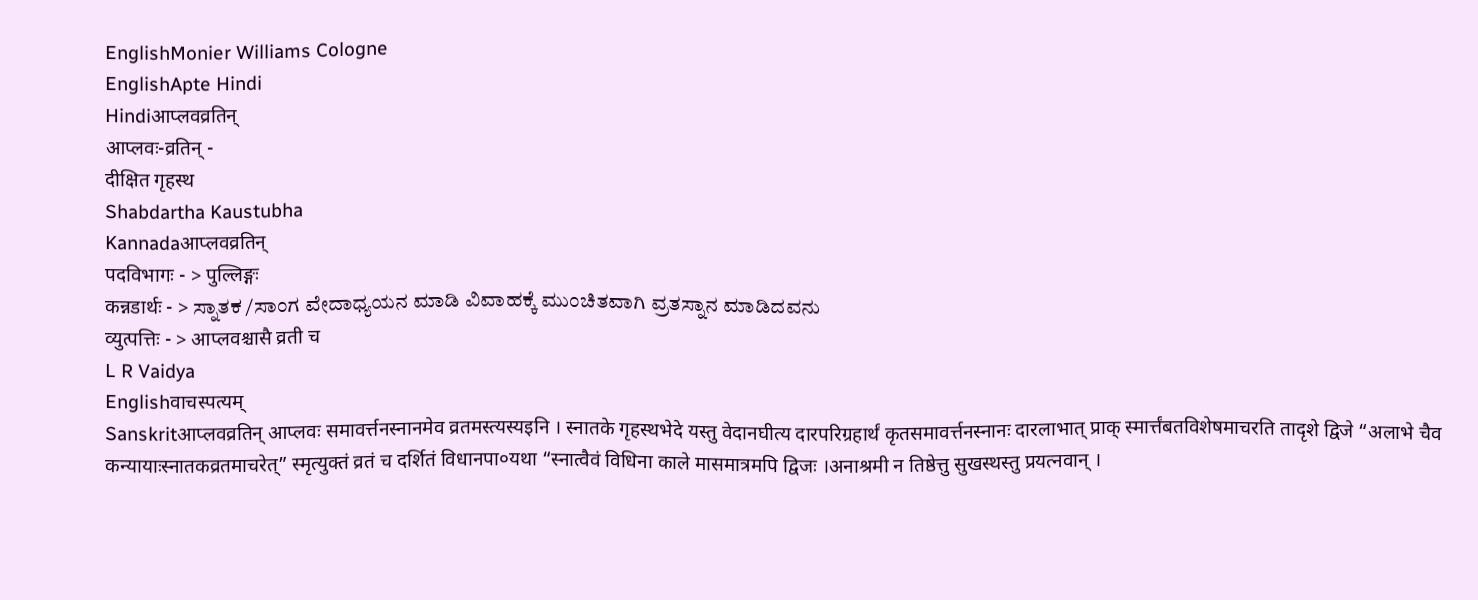EnglishMonier Williams Cologne
EnglishApte Hindi
Hindiआप्लवव्रतिन्
आप्लवः-व्रतिन् -
दीक्षित गृहस्थ
Shabdartha Kaustubha
Kannadaआप्लवव्रतिन्
पदविभागः - > पुल्लिङ्गः
कन्नडार्थः - > ಸ್ನಾತಕ /ಸಾಂಗ ವೇದಾಧ್ಯಯನ ಮಾಡಿ ವಿವಾಹಕ್ಕೆ ಮುಂಚಿತವಾಗಿ ವ್ರತಸ್ನಾನ ಮಾಡಿದವನು
व्युत्पत्तिः - > आप्लवश्चासै व्रती च
L R Vaidya
Englishवाचस्पत्यम्
Sanskritआप्लवव्रतिन् आप्लवः समावर्त्तनस्नानमेव व्रतमस्त्यस्यइनि । स्नातके गृहस्थभेदे यस्तु वेदानघीत्य दारपरिग्रहार्थं कृतसमावर्त्तनस्नानः दारलाभात् प्राक् स्मार्त्तंबतविशेषमाचरति तादृशे द्विजे “अलाभे चैव कन्यायाःस्नातकव्रतमाचरेत्” स्मृत्युक्तं व्रतं च दर्शितं विधानपा०यथा “स्नात्वैवं विधिना काले मासमात्रमपि द्विजः ।अनाश्रमी न तिष्ठेत्तु सुखस्थस्तु प्रयत्नवान् ।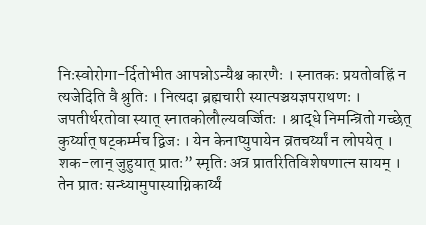निःस्वोरोगा-र्दितोभीत आपन्नोऽन्यैश्च कारणैः । स्नातकः प्रयतोवह्रिं न त्यजेदिति वै श्रुतिः । नित्यदा ब्रह्मचारी स्यात्पञ्चयज्ञपराथणः । जपतीर्थरतोवा स्यात् स्नातकोलौल्यवर्ज्जितः । श्राद्धे निमन्त्रितो गच्छेत् कुर्य्यात् षट्कर्म्मच द्विजः । येन केनाप्युपायेन व्रतचर्य्यां न लोपयेत् । शक-लान् जुहुयात् प्रातः” स्मृतिः अत्र प्रातरितिविशेषणात्न सायम् । तेन प्रातः सन्ध्यामुपास्याग्निकार्य्यं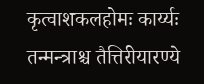कृत्वाशकलहोमः कार्य्यः तन्मन्त्राश्च तैत्तिरीयारण्ये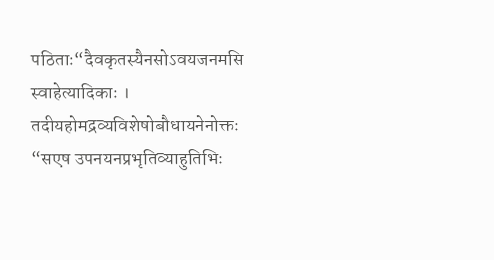पठिताः“दैवकृतस्यैनसोऽवयजनमसि स्वाहेत्यादिकाः । तदीयहोमद्रव्यविशेषोबौधायनेनोक्तः “सएष उपनयनप्रभृतिव्याहुतिभिः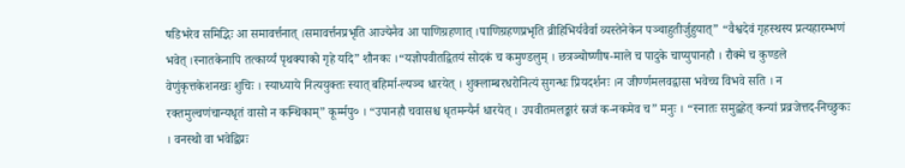षडिभरेव समिद्भिः आ समावर्त्तनात् ।समावर्त्तनप्रभृति आज्येनैव आ पाणिग्रहणात् ।पाणिग्रहणप्रभृति व्रीहिभिर्यवैर्वा व्यस्तेनेकेन पञ्चाहुतीर्जुहुयात्” “वैश्वदेवं गृहस्थस्य प्रत्यहारम्भणं भवेत् ।स्नातकेनापि तत्कार्य्यं पृथक्पाको गृहे यदि” शौनकः ।“यज्ञोपवीतद्वितयं सोदकं च कमुण्डलुम् । छत्रञ्चोष्णीष-माले च पादुके चाप्युपानहौ । रौक्मे च कुण्डले वेणुंकृत्तकेशनखः शुचिः । स्याध्याये नित्ययुक्तः स्यात् बहिर्मा-ल्यञ्च धारयेत् । शुक्लाम्बरधरोनित्यं सुगन्धः प्रियदर्शनः ।न जीर्ण्णमलवद्वासा भवेच्च विभवे सति । न रक्तमुल्वणंचान्यधृतं वासो न कन्थिकाम्” कूर्म्मपु० । “उपानहौ चवासश्च धृतमन्यैर्न धारयेत् । उपवीतमलङ्कारं स्रजं क-नकमेव च” मनुः । “स्नातः समुद्वहेत् कन्यां प्रव्रजेत्तद-निच्छुकः । वनस्थो वा भवेद्विप्रः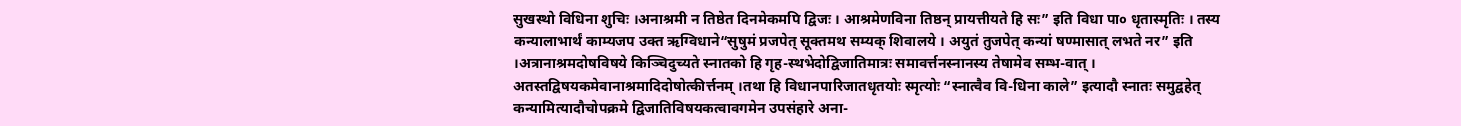सुखस्थो विधिना शुचिः ।अनाश्रमी न तिष्ठेत दिनमेकमपि द्विजः । आश्रमेणविना तिष्ठन् प्रायत्तीयते हि सः” इति विधा पा० धृतास्मृतिः । तस्य कन्यालाभार्थं काम्यजप उक्त ऋग्विधाने“सुषुमं प्रजपेत् सूक्तमथ सम्यक् शिवालये । अयुतं तुजपेत् कन्यां षण्मासात् लभते नर” इति ।अत्रानाश्रमदोषविषये किञ्चिदुच्यते स्नातको हि गृह-स्थभेदोद्विजातिमात्रः समावर्त्तनस्नानस्य तेषामेव सम्भ-वात् । अतस्तद्विषयकमेवानाश्रमादिदोषोत्कीर्त्तनम् ।तथा हि विधानपारिजातधृतयोः स्मृत्योः “स्नात्वैव वि-धिना काले” इत्यादौ स्नातः समुद्वहेत् कन्यामित्यादौचोपक्रमे द्विजातिविषयकत्वावगमेन उपसंहारे अना-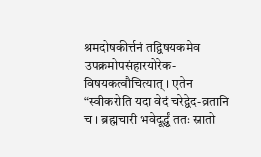श्रमदोषकीर्त्तनं तद्विषयकमेव उपक्रमोपसंहारयोरेक-विषयकत्वौचित्यात् । एतेन “स्वीकरोति यदा वेदं चरेद्वेद-व्रतानि च । ब्रह्मचारी भवेदूर्द्ध्वं ततः स्नातो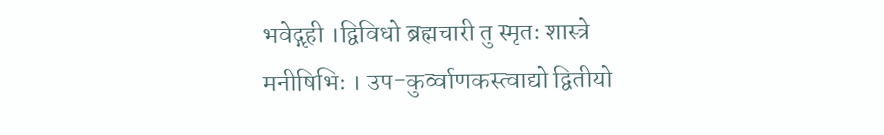भवेद्गृही ।द्विविधो ब्रह्मचारी तु स्मृतः शास्त्रे मनीषिभिः । उप-कुर्व्वाणकस्त्वाद्यो द्वितीयो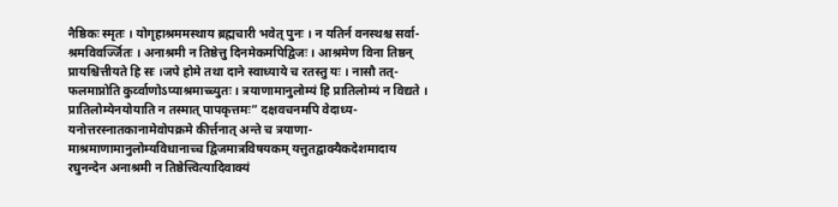नैष्ठिकः स्मृतः । योगृहाश्रममस्थाय ब्रह्मचारी भवेत् पुनः । न यतिर्न वनस्थश्च सर्वा-श्रमविवर्ज्जितः । अनाश्रमी न तिष्ठेत्तु दिनमेकमपिद्विजः । आश्रमेण विना तिष्ठन् प्रायश्चित्तीयते हि सः ।जपे होमे तथा दाने स्वाध्याये च रतस्तु यः । नासौ तत्-फलमाप्नोति कुर्व्वाणोऽप्याश्रमाच्च्युतः । त्रयाणामानुलोम्यं हि प्रातिलोम्यं न विद्यते । प्रातिलोम्येनयोयाति न तस्मात् पापकृत्तमः” दक्षवचनमपि वेदाध्य-यनोत्तरस्नातकानामेवोपक्रमे कीर्त्तनात् अन्ते च त्रयाणा-माश्रमाणामानुलोम्यविधानाच्च द्विजमात्रविषयकम् यत्तुतद्वाक्यैकदेशमादाय रघुनन्देन अनाश्रमी न तिष्ठेत्त्वित्यादिवाक्यं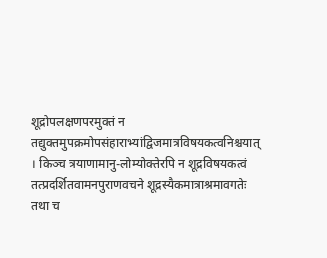शूद्रोपलक्षणपरमुक्तं न तद्युक्तमुपक्रमोपसंहाराभ्यांद्विजमात्रविषयकत्वनिश्चयात् । किञ्च त्रयाणामानु-लोम्योक्तेरपि न शूद्रविषयकत्वं तत्प्रदर्शितवामनपुराणवचने शूद्रस्यैकमात्राश्रमावगतेः तथा च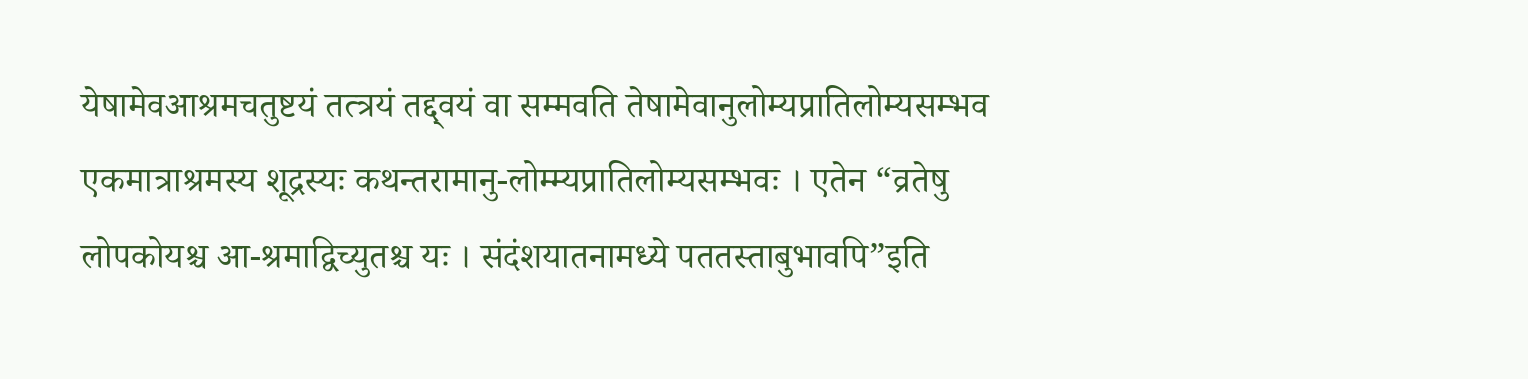येषामेवआश्रमचतुष्टयं तत्त्रयं तद्द्वयं वा सम्मवति तेषामेवानुलोम्यप्रातिलोम्यसम्भव एकमात्राश्रमस्य शूद्रस्यः कथन्तरामानु-लोम्म्यप्रातिलोम्यसम्भवः । एतेन “व्रतेषु लोपकोयश्च आ-श्रमाद्विच्युतश्च यः । संदंशयातनामध्ये पततस्ताबुभावपि”इति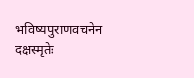भविष्यपुराणवचनेन दक्षस्मृतेः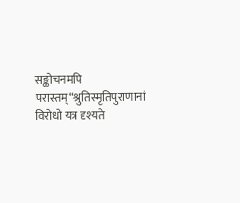सङ्कोचनमपि परास्तम्“श्रुतिस्मृतिपुराणानां विरोधो यत्र दृश्यते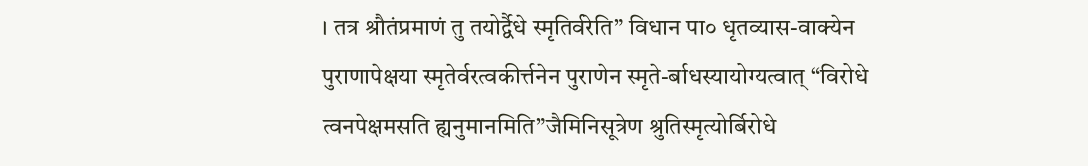। तत्र श्रौतंप्रमाणं तु तयोर्द्वैधे स्मृतिर्वरेति” विधान पा० धृतव्यास-वाक्येन पुराणापेक्षया स्मृतेर्वरत्वकीर्त्तनेन पुराणेन स्मृते-र्बाधस्यायोग्यत्वात् “विरोधे त्वनपेक्षमसति ह्यनुमानमिति”जैमिनिसूत्रेण श्रुतिस्मृत्योर्बिरोधे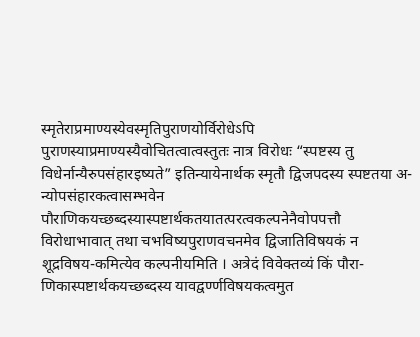स्मृतेराप्रमाण्यस्येवस्मृतिपुराणयोर्विरोधेऽपि पुराणस्याप्रमाण्यस्यैवोचितत्वात्वस्तुतः नात्र विरोधः “स्पष्टस्य तु विधेर्नान्यैरुपसंहारइष्यते” इतिन्यायेनार्थक स्मृतौ द्विजपदस्य स्पष्टतया अ-न्योपसंहारकत्वासम्भवेन पौराणिकयच्छब्दस्यास्पष्टार्थकतयातत्परत्वकल्पनेनैवोपपत्तौ विरोधाभावात् तथा चभविष्यपुराणवचनमेव द्विजातिविषयकं न शूद्रविषय-कमित्येव कल्पनीयमिति । अत्रेदं विवेक्तव्यं किं पौरा-णिकास्पष्टार्थकयच्छब्दस्य यावद्वर्ण्णविषयकत्वमुत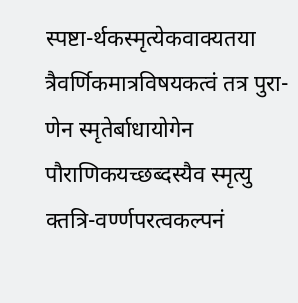स्पष्टा-र्थकस्मृत्येकवाक्यतया त्रैवर्णिकमात्रविषयकत्वं तत्र पुरा-णेन स्मृतेर्बाधायोगेन पौराणिकयच्छब्दस्यैव स्मृत्यु क्तत्रि-वर्ण्णपरत्वकल्पनं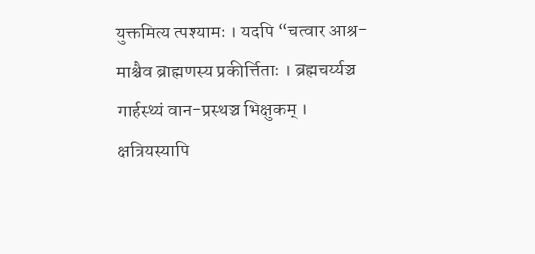युक्तमित्य त्पश्यामः । यदपि “चत्वार आश्र-माश्चैव ब्राह्मणस्य प्रकीर्त्तिताः । ब्रह्मचर्य्यञ्च गार्हस्थ्यं वान-प्रस्थञ्च भिक्षुकम् । क्षत्रियस्यापि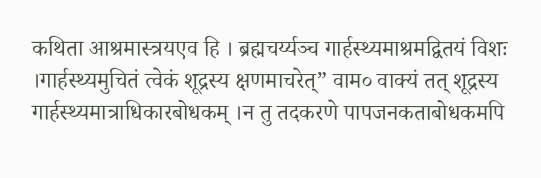कथिता आश्रमास्त्रयएव हि । ब्रह्मचर्य्यञ्च गार्हस्थ्यमाश्रमद्वितयं विशः ।गार्हस्थ्यमुचितं त्वेकं शूद्रस्य क्षणमाचरेत्” वाम० वाक्यं तत् शूद्रस्य गार्हस्थ्यमात्राधिकारबोधकम् ।न तु तदकरणे पापजनकताबोधकमपि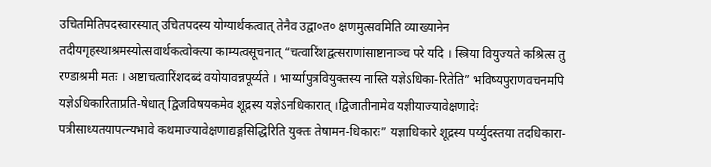उचितमितिपदस्वारस्यात् उचितपदस्य योग्यार्थकत्वात् तेनैव उद्वा०त० क्षणमुत्सवमिति व्याख्यानेन तदीयगृहस्थाश्रमस्योत्सवार्थकत्वोक्त्या काम्यत्वसूचनात् “चत्वारिंशद्वत्सराणांसाष्टानाञ्च परे यदि । स्त्रिया वियुज्यते कश्रित्स तु रण्डाश्रमी मतः । अष्टाचत्वारिंशदब्दं वयोयावन्नपूर्य्यते । भार्य्यापुत्रवियुक्तस्य नास्ति यज्ञेऽधिका-रितेति” भविष्यपुराणवचनमपि यज्ञेऽधिकारिताप्रति-षेधात् द्विजविषयकमेव शूद्रस्य यज्ञेऽनधिकारात् ।द्विजातीनामेव यज्ञीयाज्यावेक्षणादेः पत्रीसाध्यतयापत्न्यभावे कथमाज्यावेक्षणाद्यङ्गसिद्धिरिति युक्तः तेषामन-धिकारः” यज्ञाधिकारे शूद्रस्य पर्य्युदस्तया तदधिकारा-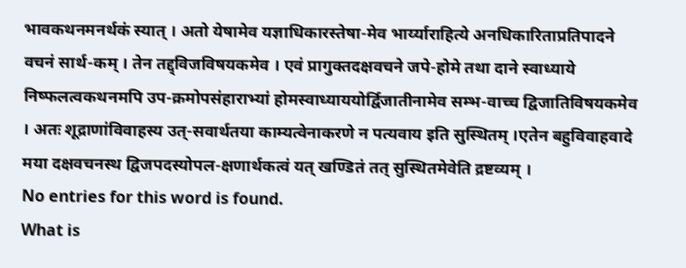भावकथनमनर्थकं स्यात् । अतो येषामेव यज्ञाधिकारस्तेषा-मेव भार्य्याराहित्ये अनधिकारिताप्रतिपादने वचनं सार्थ-कम् । तेन तद्द्विजविषयकमेव । एवं प्रागुक्तदक्षवचने जपे-होमे तथा दाने स्वाध्याये निष्फलत्वकथनमपि उप-क्रमोपसंहाराभ्यां होमस्वाध्याययोर्द्विजातीनामेव सम्भ-वाच्च द्विजातिविषयकमेव । अतः शूद्राणांविवाहस्य उत्-सवार्थतया काम्यत्वेनाकरणे न पत्यवाय इति सुस्थितम् ।एतेन बहुविवाहवादे मया दक्षवचनस्थ द्विजपदस्योपल-क्षणार्थकत्वं यत् खण्डितं तत् सुस्थितमेवेति द्रष्टव्यम् ।
No entries for this word is found.
What is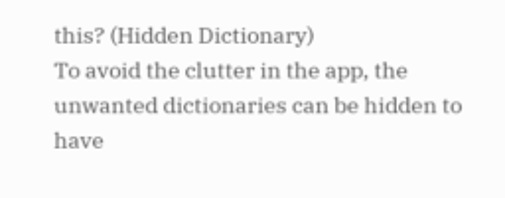this? (Hidden Dictionary)
To avoid the clutter in the app, the unwanted dictionaries can be hidden to have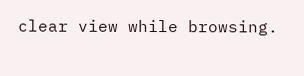clear view while browsing.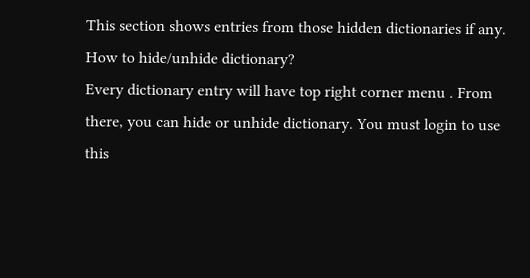This section shows entries from those hidden dictionaries if any.
How to hide/unhide dictionary?
Every dictionary entry will have top right corner menu . From there, you can hide or unhide dictionary. You must login to use this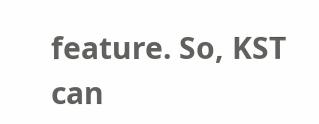feature. So, KST can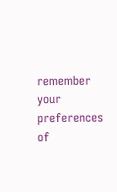remember your preferences of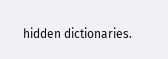hidden dictionaries.